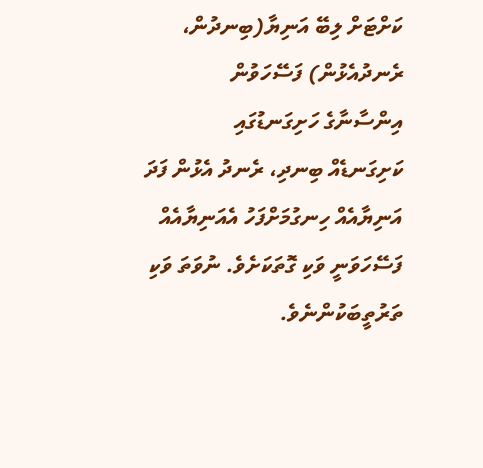ކަށްޓަށް ލިބޭ އަނިޔާ(ބިނދުން،
ރެނދުއެޅުން) ފަސޭހަވުން
އިންސާނާގެ ހަށިގަނޑުގައި
ކަށިގަނޑެއް ބިނދި، ރެނދު އެޅުން ފަދަ އަނިޔާއެއް ހިނގުމަށްފަހު އެއަނިޔާއެއް
ފަސޭހަވަނީ ވަކި ގޮތަކަށެވެ. ނުވަތަ ވަކި ތަރުތީބަކުންނެވެ.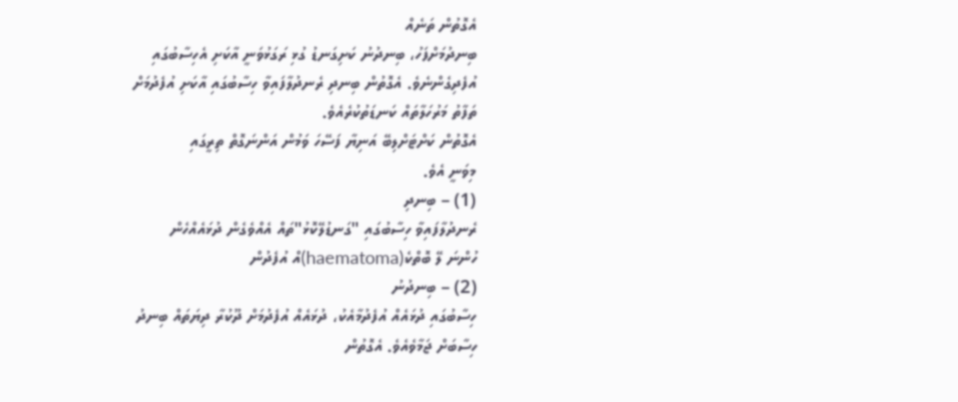އެގޮތުން ތަނެއް
ބިނދުމަށްފަހު، ބިނދުނު ކަށިގަނޑު ގުޅި ރަގަޅުވަނީ އާކަށި އެހިސާބުގައި
އުފެދިގެންނެވެ. އެގޮތުން ބިނދި ރެނދުލާފައިވާ ހިސާބުގައި އާކަށި އުފެދުމަށް
ތަފާތު މަރުހަލާތައް ކަނޑަތުކުރެއެވެ.
އެގޮތުން ކަށްޓަށްލިބޭ އަނިޔާ ފަސޭހަ ވަމުން އަންނަގޮތް ތިރީގައި
މިވަނީ އެވެ.
(1) – ބިނދި
ރެނދުލާފައިވާ ހިސާބުގައި "ގަނޑުލޭކޮޅު"ތައް އެއްވެގެން ދުޅައެއްހެން
ހުންނަ ލޭ ބޮތްކެ(haematoma)އް އުފެދުން
(2) – ބިނދުނު
ހިސާބުގައި ދުޅައެއް އުފެދުމާއެކު، ދުޅައެއް އުފެދުމަށް ދޫކުރާ ދިޔަތައް ބިނދު
ހިސާބަށް ޖަމާވެއެވެ. އެގޮތުން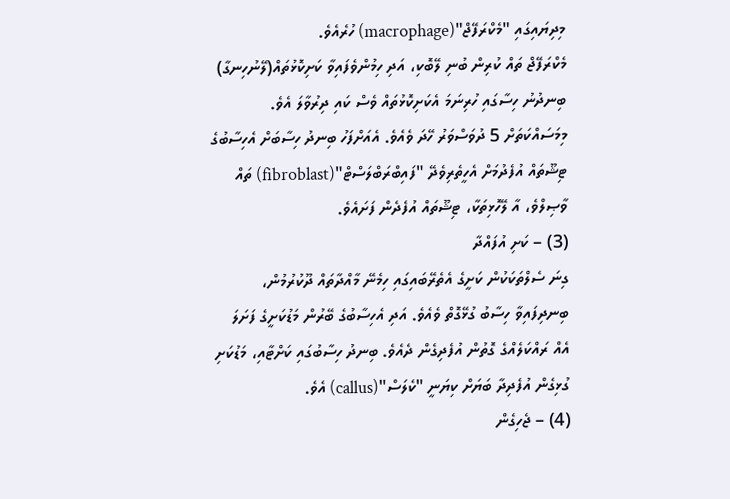މިދިޔައިގައި "މެކްރަފޭޖް"(macrophage) ހުރެއެވެ.
މެކްރަފޭޖް ތައް ކުރިން ބުނި ލޭބޮކި، އަދި ހިމުންވެފައިވާ ކަށިކޮޅުތައް(ލޭނުހިނގާ)
ބިނދުނު ހިސާގައި ހުރިނަމަ އެކަށިކޮޅުތައް ވެސް ކައި ދިރުވާލަ އެވެ.
މިމަސައްކަތަށް 5 ދުވަސްވަރު ހޭދަ ވެއެވެ. އެއަށްފަހު ބިނދު ހިސާބަށް އެހިސާބުގެ
ޓިޝޫތައް އުފެދުމަށް އެހީތެރިވެދޭ "ފައިބްރަބްލަސްޓް"(fibroblast) ތައް
ވާޞިލްވެ، އާ ލޭހޮޅިތަކާ، ޓިޝޫތައް އުފެދެން ފަށައެވެ.
(3) – ކަށި އުފައްދާ
ގިނަ ސެލްތަކަކުން ކަށީގެ އެތެރޭބައިގައި ހިމެނޭ މާއްދާތައް ދޫކުރުމުން،
ބިނދިފައިވާ ހިސާބު ގުޅޭގޮތް ވެއެވެ. އަދި އެހިސާބުގެ ބޭރުން މަޑުކަށީގެ ފަށަލަ
އެއް ރައްކަލެއްގެ ގޮތުން އުފެދިގެން ދެއެވެ. ބިނދު ހިސާބުގައި ކަށްޓާއި، މަޑުކަށި
ގުޅިގެން އުފެދިދާ ބަޔަށް ކިޔަނީ "ކެލަސް"(callus) އެވެ.
(4) – ޖެހިގެން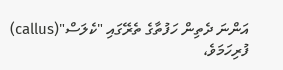އަންނަ ދެތިން ހަފުތާގެ ތެރޭގައި "ކެލަސް"(callus) ފުރިހަމަވެ،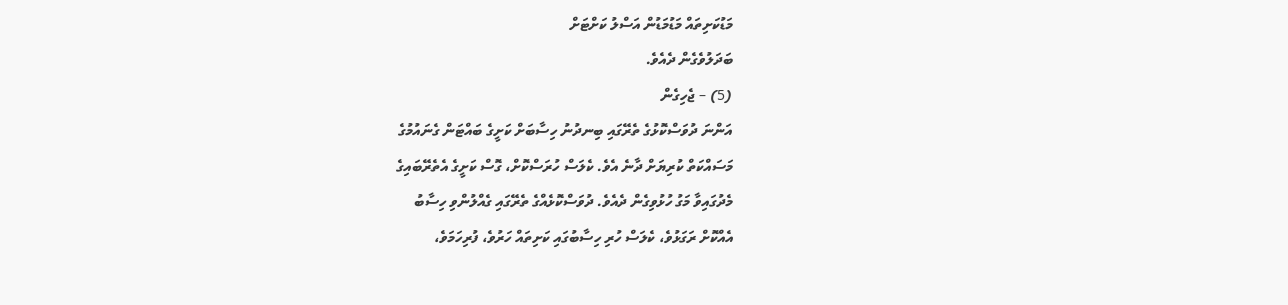މަޑުކަށިތައް މަޑުމަޑުން އަސްލު ކަށްޓަށް
ބަދަލުވެގެން ދެއެވެ.
(5) – ޖެހިގެން
އަންނަ ދުވަސްކޮޅުގެ ތެރޭގައި ބިނދުނު ހިސާބަށް ކަށީގެ ބައްޓަން ގެނައުމުގެ
މަސައްކަތް ކުރިޔަށް ދާނެ އެވެ. ކެލަސް ހުރަސްކޮށް، ގޮސް ކަށީގެ އެތެރޭބައިގެ
މެދުގައިވާ މަގު ހުޅުވިގެން ދެއެވެ. ދުވަސްކޮޅެއްގެ ތެރޭގައި ގެއްލުންވި ހިސާބު
އެއްކޮށް ރަގަޅުވެ، ކެލަސް ހުރި ހިސާބުގައި ކަށިތައް ހަރުވެ، ފުރިހަމަވެ،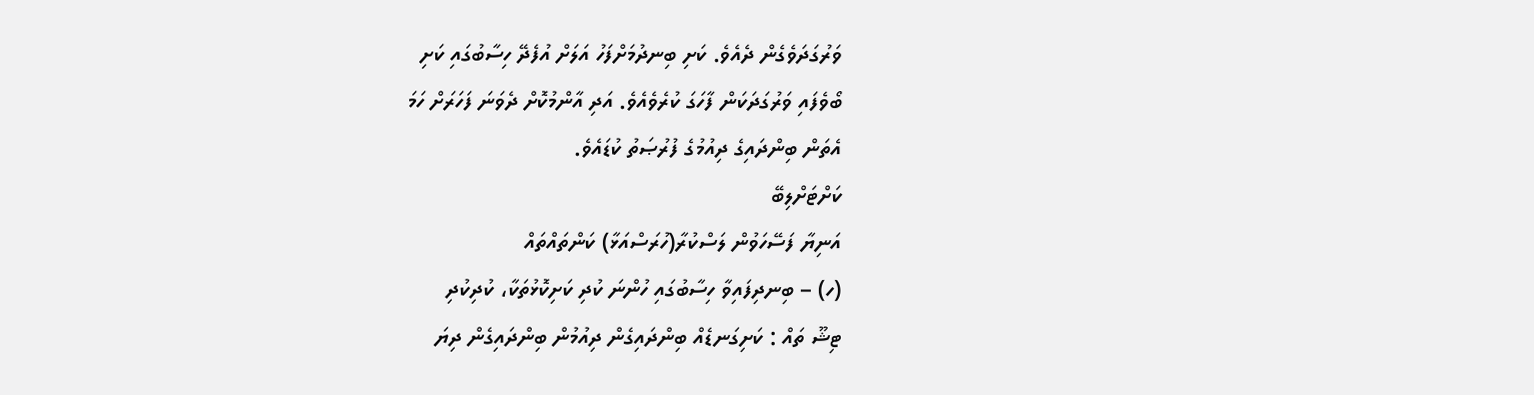ވަރުގަދަވެގެން ދެއެވެ. ކަށި ބިނދުމަށްފަހު އަލަށް އުފެދޭ ހިސާބުގައި ކަށި
ބޯވެފައި ވަރުގަދަކަން ފާހަގަ ކުރެވެއެވެ. އަދި އާންމުކޮށް ދެވަނަ ފަހަރަށް ހަމަ
އެތަން ބިންދައިގެ ދިއުމުގެ ފުރުޞަތު ކުޑައެވެ.
ކަށްޓަށްލިބޭ
އަނިޔާ ފަސޭހަވުން ލަސްކުރާ(ހުރަސްއަޅާ) ކަންތައްތައް
(ހ) – ބިނދިފައިވާ ހިސާބުގައި ހުންނަ ކުދި ކަށިކޮޅުތަކާ، ކުދިކުދި
ޓިޝޫ ތައް : ކަށިގަނޑެއް ބިންދައިގެން ދިއުމުން ބިންދައިގެން ދިޔަ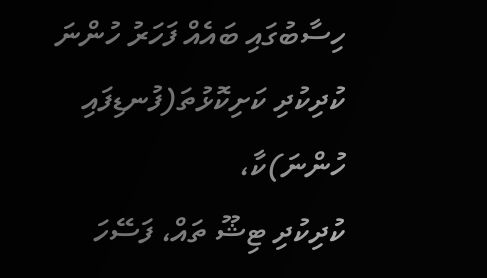ހިސާބުގައި ބައެއް ފަހަރު ހުންނަ ކުދިކުދި ކަށިކޮޅުތަ(ފުނޑިފައި ހުންނަ)ކާ،
ކުދިކުދި ޓިޝޫ ތައް، ފަސޭހަ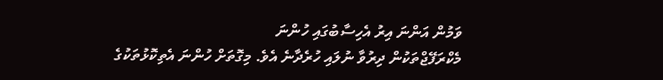ވަމުން އަންނަ އިރު އެހިސާބުގައި ހުންނަ
މެކްރަފޭޖްތަކުން ދިރުވާ ނުލައި ހުރެދާނެ އެވެ. މިގޮތަށް ހުންނަ އެތިކޮޅުތަކުގެ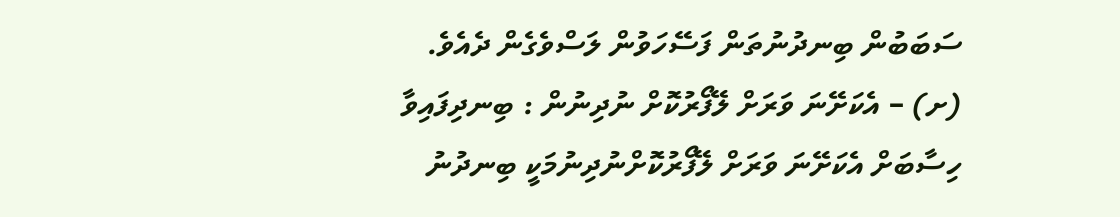ސަބަބުން ބިނދުނުތަން ފަސޭހަވުން ލަސްވެގެން ދެއެވެ.
(ށ) – އެކަށޭނަ ވަރަށް ލޭފޯރުކޮށް ނުދިނުން : ބިނދިފައިވާ
ހިސާބަށް އެކަށޭނަ ވަރަށް ލޭފޯރުކޮށްނުދިނުމަކީ ބިނދުނު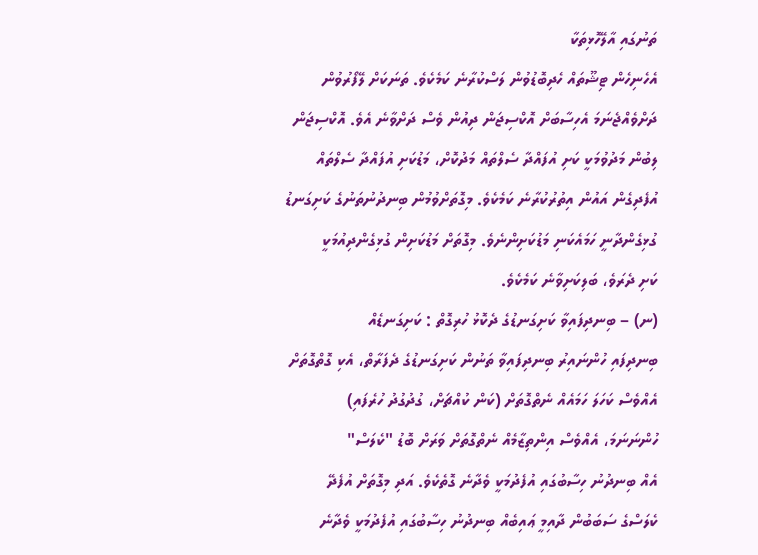ތަނުގައި އާލޭހޮޅިތަކާ
އެހެނިހެން ޓިޝޫތައް ހެދިބޮޑުވުން ލަސްކުރާނެ ކަމެކެވެ. ތަނަކަށް ލޭފޯރުވުން
ދަށްވެއްޖެނަމަ އެހިސާބަށް އޮކްސިޖަން ދިއުން ވެސް ދަށްވާނެ އެވެ. އޮކްސިޖަން
ލިބުން މަދުވުމަކީ ކަށި އުފައްދާ ސެލްތައް މަދުކޮށް، މަޑުކަށި އުފައްދާ ސެލްތައް
އުފެދިގެން އައުން އިތުރުކުރާނެ ކަމެކެވެ. މިގޮތަށްވުމުން ބިނދުނުތަނުގެ ކަށިގަނޑު
ގުޅިގެންދާނީ ހަމައެކަނި މަޑުކަށިންނެވެ. މިގޮތަށް މަޑުކަށިން ގުޅިގެންދިއުމަކީ
ކަށި ދެރަވެ، ބަލިކަށިވާނެ ކަމެކެވެ.
(ނ) – ބިނދިފައިވާ ކަށިގަނޑުގެ ދެކޮޅު ހުރިގޮތް : ކަށިގަނޑެއް
ބިނދިފައި ހުންނައިރު ބިނދިފައިވާ ތަނުން ކަށިގަނޑުގެ ދެފަރާތް، އެކި ގޮތްގޮތަށް
އެއްވެސް ކަހަލަ ހަމައެއް ނެތްގޮތަށް (ކަން ކުއްޗަށް، ގުދުގުދު ހުރެފައި)
ހުންނަނަމަ، އެއްވެސް އިންތިޒާމެއް ނެތްގޮތަށް ވަރަށް ބޮޑު "ކެލަސް"
އެއް ބިނދުނު ހިސާބުގައި އުފެދުމަކީ ވެދާނެ ގޮތެކެވެ. އަދި މިގޮތަށް އުފެދޭ
ކެލަސްގެ ސަބަބުން ދާއިމީ ޢައިބެއް ބިނދުނު ހިސާބުގައި އުފެދުމަކީ ވެދާނެ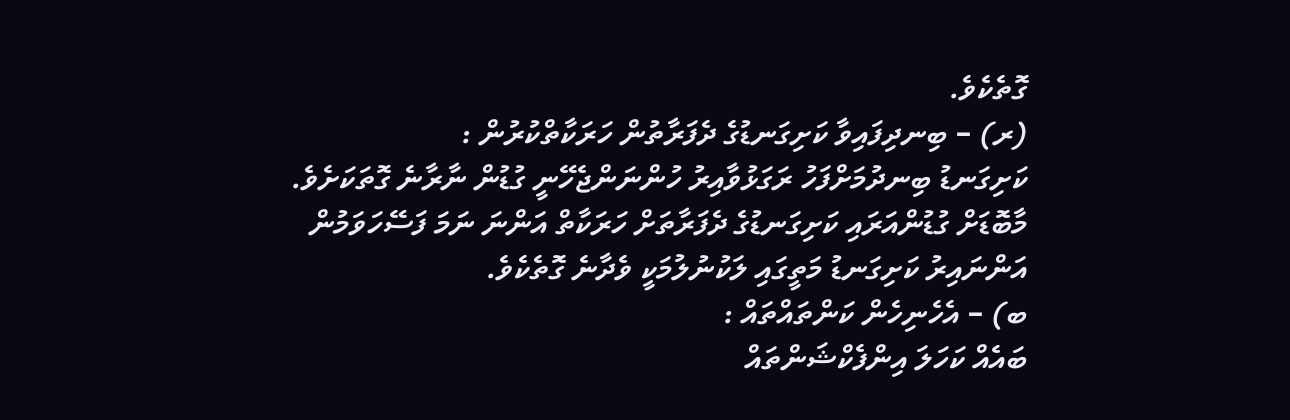ގޮތެކެވެ.
(ރ) – ބިނދިފައިވާ ކަށިގަނޑުގެ ދެފަރާތުން ހަރަކާތްކުރުން :
ކަށިގަނޑު ބިނދުމަށްފަހު ރަގަޅުވާއިރު ހުންނަންޖެހޭނީ ގުޑުން ނާރާނެ ގޮތަކަށެވެ.
މާބޮޑަށް ގުޑުންއަރައި ކަށިގަނޑުގެ ދެފަރާތަށް ހަރަކާތް އަންނަ ނަމަ ފަސޭހަވަމުން
އަންނައިރު ކަށިގަނޑު މަތީގައި ލަކުނުލުމަކީ ވެދާނެ ގޮތެކެވެ.
ބ) – އެހެނިހެން ކަންތައްތައް :
ބައެއް ކަހަލަ އިންފެކްޝަންތައް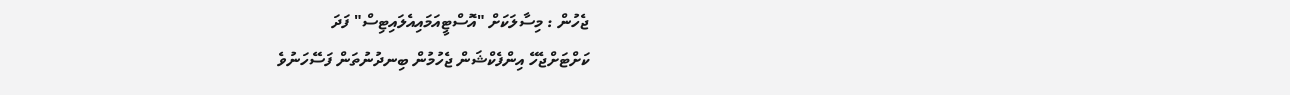ޖެހުން : މިސާލަކަށް "އޮސްޓީއަމައިއެލައިޓިސް" ފަދަ
ކަށްޓަށްޖެހޭ އިންފެކްޝަން ޖެހުމުން ބިނދުނުތަން ފަސޭހަނުވެ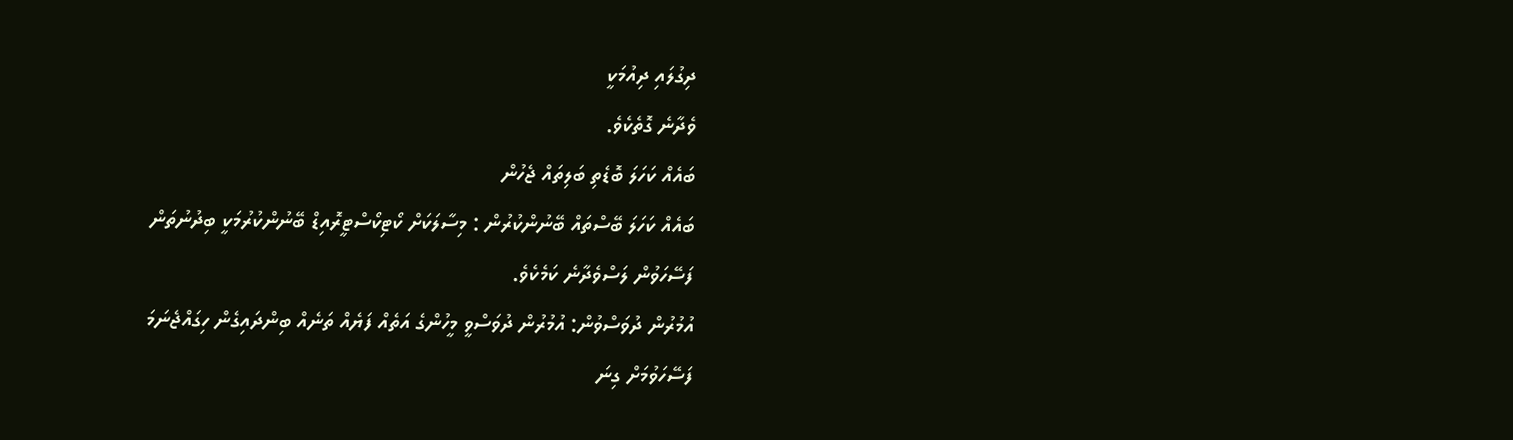ދިގުލައި ދިއުމަކީ
ވެދާނެ ގޮތެކެވެ.
ބައެއް ކަހަލަ ބޮޑެތި ބަލިތައް ޖެހުން
ބައެއް ކަހަލަ ބޭސްތައް ބޭނުންކުރުން : މިސާލަކަށް ކޯޓިކޯސްޓީރޮއިޑް ބޭނުންކުރުމަކީ ބިދުނުތަން
ފަސޭހަވުން ލަސްވެދާނެ ކަމެކެވެ.
އުމުރުން ދުވަސްވުން: އުމުރުން ދުވަސްވީ މީހުންގެ އަތެއް ފަޔެއް ތަނެއް ބިންދައިގެން ހިގައްޖެނަމަ
ފަސޭހަވުމަށް ގިނަ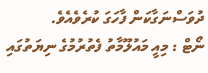ދުވަސްނަގާކަން ފާހަގަ ކުރެވެއެވެ.
ނޯޓް : މިއީ މައުލޫމާތު ފެތުރުމުގެ ނިޔަތުގައި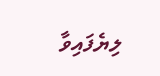ލިޔެފައިވާ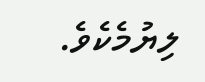ލިޔުމެކެވެ.